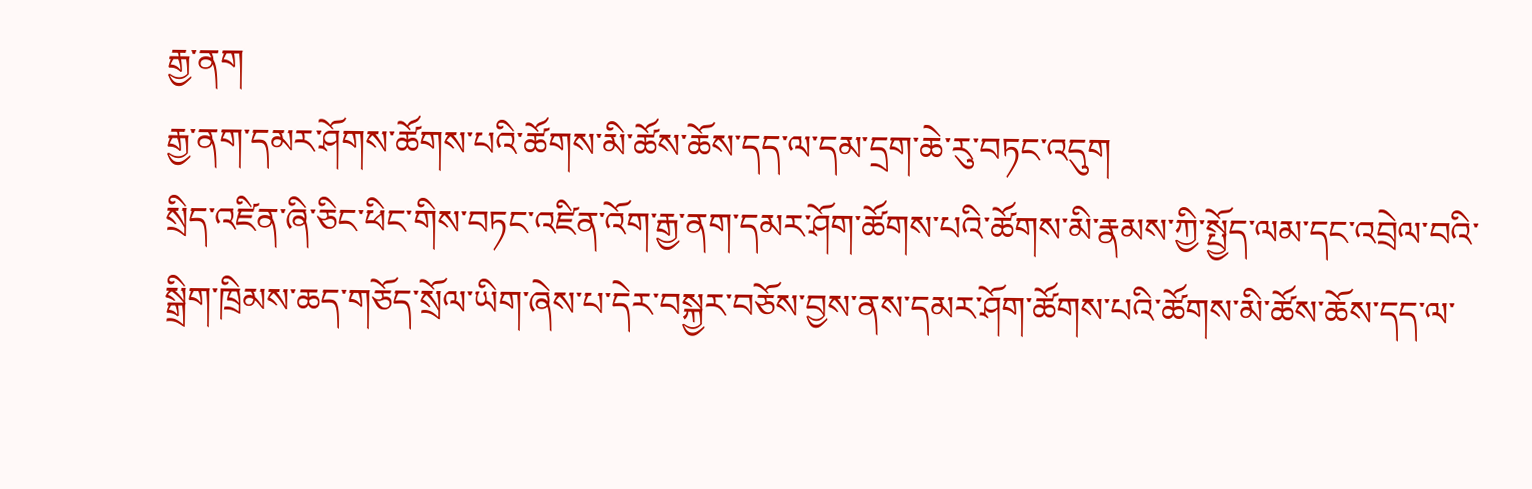རྒྱ་ནག
རྒྱ་ནག་དམར་ཤོགས་ཚོགས་པའི་ཚོགས་མི་ཚོས་ཆོས་དད་ལ་དམ་དྲག་ཆེ་རུ་བཏང་འདུག
སྲིད་འཛིན་ཞི་ཅིང་ཕིང་གིས་བཏང་འཛིན་འོག་རྒྱ་ནག་དམར་ཤོག་ཚོགས་པའི་ཚོགས་མི་རྣམས་ཀྱི་སྤྱོད་ལམ་དང་འབྲེལ་བའི་སྒྲིག་ཁྲིམས་ཆད་གཅོད་སྲོལ་ཡིག་ཞེས་པ་དེར་བསྐྱར་བཅོས་བྱས་ནས་དམར་ཤོག་ཚོགས་པའི་ཚོགས་མི་ཚོས་ཆོས་དད་ལ་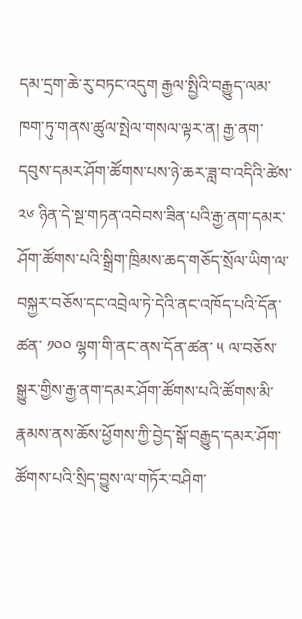དམ་དྲག་ཆེ་རུ་བཏང་འདུག རྒྱལ་སྤྱིའི་བརྒྱུད་ལམ་ཁག་ཏུ་གནས་ཚུལ་སྤེལ་གསལ་ལྟར་ན། རྒྱ་ནག་དབུས་དམར་ཤོག་ཚོགས་པས་ཉེ་ཆར་ཟླ་བ་འདིའི་ཚེས་ ༢༦ ཉིན་དེ་སྔ་གཏན་འབེབས་ཟིན་པའི་རྒྱ་ནག་དམར་ཤོག་ཚོགས་པའི་སྒྲིག་ཁྲིམས་ཆད་གཅོད་སྲོལ་ཡིག་ལ་བསྐྱར་བཅོས་དང་འབྲེལ་ཏེ་དེའི་ནང་འཁོད་པའི་དོན་ཚན་ ༡༠༠ ལྷག་གི་ནང་ནས་དོན་ཚན་ ༥ ལ་བཅོས་སྒྱུར་གྱིས་རྒྱ་ནག་དམར་ཤོག་ཚོགས་པའི་ཚོགས་མི་རྣམས་ནས་ཆོས་ཕྱོགས་ཀྱི་བྱེད་སྒོ་བརྒྱུད་དམར་ཤོག་ཚོགས་པའི་སྲིད་བྱུས་ལ་གཏོར་བཤིག་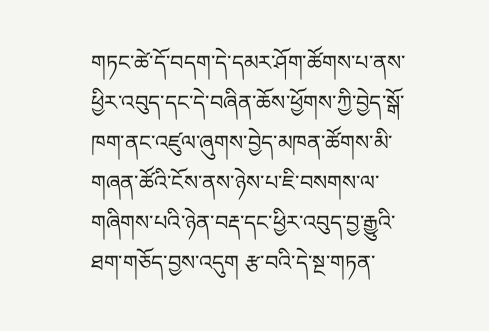གཏང་ཚེ་དོ་བདག་དེ་དམར་ཤོག་ཚོགས་པ་ནས་ཕྱིར་འབུད་དང་དེ་བཞིན་ཆོས་ཕྱོགས་ཀྱི་བྱེད་སྒོ་ཁག་ནང་འཛུལ་ཞུགས་བྱེད་མཁན་ཚོགས་མི་གཞན་ཚོའི་ངོས་ནས་ཉེས་པ་ཇི་བསགས་ལ་གཞིགས་པའི་ཉེན་བརྡ་དང་ཕྱིར་འབུད་བྱ་རྒྱུའི་ཐག་གཅོད་བྱས་འདུག རྩ་བའི་དེ་སྔ་གཏན་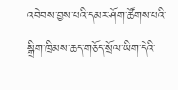འབེབས་བྱས་པའི་དམར་ཤོག་ཚོགས་པའི་སྒྲིག་ཁྲིམས་ཆད་གཅོད་སྲོལ་ཡིག་དེའི་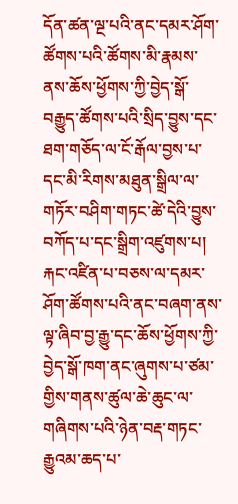དོན་ཚན་ལྔ་པའི་ནང་དམར་ཤོག་ཚོགས་པའི་ཚོགས་མི་རྣམས་ནས་ཆོས་ཕྱོགས་ཀྱི་བྱེད་སྒོ་བརྒྱུད་ཚོགས་པའི་སྲིད་བྱུས་དང་ཐག་གཅོད་ལ་ངོ་རྒོལ་བྱས་པ་དང་མི་རིགས་མཐུན་སྒྲིལ་ལ་གཏོར་བཤིག་གཏང་ཚེ་དེའི་བྱུས་བཀོད་པ་དང་སྒྲིག་འཛུགས་པ། རྐང་འཛིན་པ་བཅས་ལ་དམར་ཤོག་ཚོགས་པའི་ནང་བཞག་ནས་ལྟ་ཞིབ་བྱ་རྒྱུ་དང་ཆོས་ཕྱོགས་ཀྱི་བྱེད་སྒོ་ཁག་ནང་ཞུགས་པ་ཙམ་གྱིས་གནས་ཚུལ་ཆེ་ཆུང་ལ་གཞིགས་པའི་ཉེན་བརྡ་གཏང་རྒྱུའམ་ཆད་པ་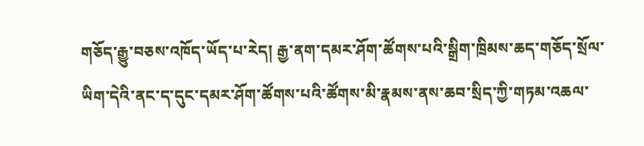གཅོད་རྒྱུ་བཅས་འཁོད་ཡོད་པ་རེད། རྒྱ་ནག་དམར་ཤོག་ཚོགས་པའི་སྒྲིག་ཁྲིམས་ཆད་གཅོད་སྲོལ་ཡིག་དེའི་ནང་ད་དུང་དམར་ཤོག་ཚོགས་པའི་ཚོགས་མི་རྣམས་ནས་ཆབ་སྲིད་ཀྱི་གཏམ་འཆལ་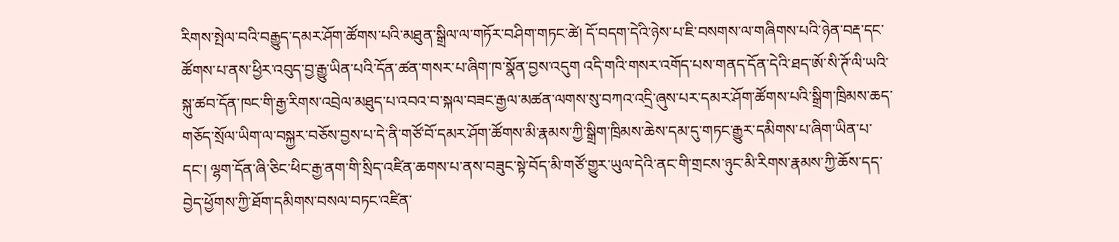རིགས་སྤེལ་བའི་བརྒྱུད་དམར་ཤོག་ཚོགས་པའི་མཐུན་སྒྲིལ་ལ་གཏོར་བཤིག་གཏང་ཚེ། དོ་བདག་དེའི་ཉེས་པ་ཇི་བསགས་ལ་གཞིགས་པའི་ཉེན་བརྡ་དང་ཚོགས་པ་ནས་ཕྱིར་འབུད་བྱ་རྒྱུ་ཡིན་པའི་དོན་ཚན་གསར་པ་ཞིག་ཁ་སྣོན་བྱས་འདུག འདི་གའི་གསར་འགོད་པས་གནད་དོན་དེའི་ཐད་ཨོ་སི་ཊོ་ལི་ཡའི་སྐུ་ཚབ་དོན་ཁང་གི་རྒྱ་རིགས་འབྲེལ་མཐུད་པ་འབའ་བ་སྐལ་བཟང་རྒྱལ་མཚན་ལགས་སུ་བཀའ་འདྲི་ཞུས་པར་དམར་ཤོག་ཚོགས་པའི་སྒྲིག་ཁྲིམས་ཆད་གཅོད་སྲོལ་ཡིག་ལ་བསྐྱར་བཅོས་བྱས་པ་དེ་ནི་གཙོ་བོ་དམར་ཤོག་ཚོགས་མི་རྣམས་ཀྱི་སྒྲིག་ཁྲིམས་ཆེས་དམ་དུ་གཏང་རྒྱུར་དམིགས་པ་ཞིག་ཡིན་པ་དང་། ལྷག་དོན་ཞི་ཅིང་ཕིང་རྒྱ་ནག་གི་སྲིད་འཛིན་ཆགས་པ་ནས་བཟུང་སྟེ་བོད་མི་གཙོ་གྱུར་ཡུལ་དེའི་ནང་གི་གྲངས་ཉུང་མི་རིགས་རྣམས་ཀྱི་ཆོས་དད་བྱེད་ཕྱོགས་ཀྱི་ཐོག་དམིགས་བསལ་བཏང་འཛིན་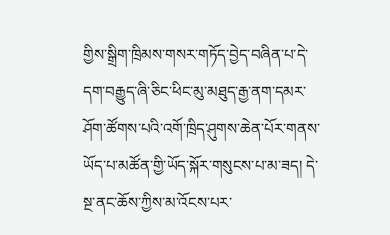གྱིས་སྒྲིག་ཁྲིམས་གསར་གཏོད་བྱེད་བཞིན་པ་དེ་དག་བརྒྱུད་ཞི་ཅིང་ཕིང་མུ་མཐུད་རྒྱ་ནག་དམར་ཤོག་ཚོགས་པའི་འགོ་ཁྲིད་ཤུགས་ཆེན་པོར་གནས་ཡོད་པ་མཚོན་གྱི་ཡོད་སྐོར་གསུངས་པ་མ་ཟད། དེ་སྔ་ནང་ཆོས་ཀྱིས་མ་འོངས་པར་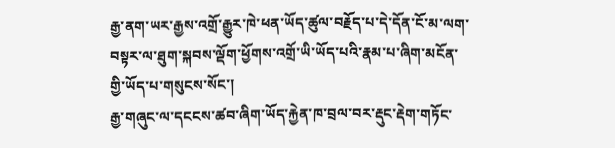རྒྱ་ནག་ཡར་རྒྱས་འགྲོ་རྒྱུར་ཁེ་ཕན་ཡོད་ཚུལ་བརྗོད་པ་དེ་དོན་ངོ་མ་ལག་བསྟར་ལ་ཐུག་སྐབས་ལྡོག་ཕྱོགས་འགྲོ་ཡི་ཡོད་པའི་རྣམ་པ་ཞིག་མངོན་གྱི་ཡོད་པ་གསུངས་སོང་།
རྒྱ་གཞུང་ལ་དངངས་ཚབ་ཞིག་ཡོད་རྐྱེན་ཁ་བྲལ་བར་རྡུང་རྡེག་གཏོང་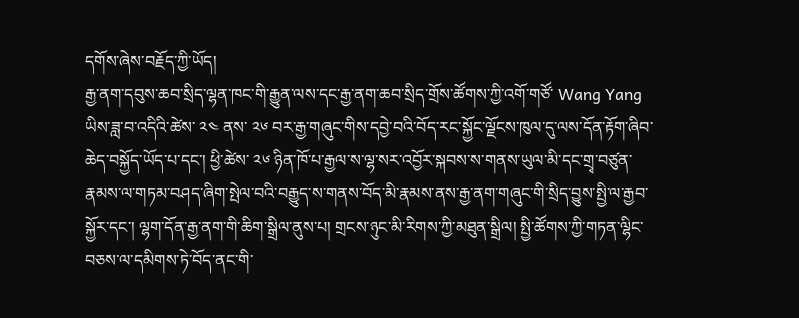དགོས་ཞེས་བརྗོད་ཀྱི་ཡོད།
རྒྱ་ནག་དབུས་ཆབ་སྲིད་ལྷན་ཁང་གི་རྒྱུན་ལས་དང་རྒྱ་ནག་ཆབ་སྲིད་གྲོས་ཚོགས་ཀྱི་འགོ་གཙོ་ Wang Yang ཡིས་ཟླ་བ་འདིའི་ཚེས་ ༢༤ ནས་ ༢༦ བར་རྒྱ་གཞུང་གིས་དབྱེ་བའི་བོད་རང་སྐྱོང་ལྗོངས་ཁུལ་དུ་ལས་དོན་རྟོག་ཞིབ་ཆེད་བསྐྱོད་ཡོད་པ་དང་། ཕྱི་ཚེས་ ༢༦ ཉིན་ཁོ་པ་རྒྱལ་ས་ལྷ་སར་འབྱོར་སྐབས་ས་གནས་ཡུལ་མི་དང་གྲྭ་བཙུན་རྣམས་ལ་གཏམ་བཤད་ཞིག་སྤེལ་བའི་བརྒྱུད་ས་གནས་བོད་མི་རྣམས་ནས་རྒྱ་ནག་གཞུང་གི་སྲིད་བྱུས་སྤྱི་ལ་རྒྱབ་སྐྱོར་དང་། ལྷག་དོན་རྒྱ་ནག་གི་ཆིག་སྒྲིལ་ནུས་པ། གྲངས་ཉུང་མི་རིགས་ཀྱི་མཐུན་སྒྲིལ། སྤྱི་ཚོགས་ཀྱི་གཏན་ལྷིང་བཅས་ལ་དམིགས་ཏེ་བོད་ནང་གི་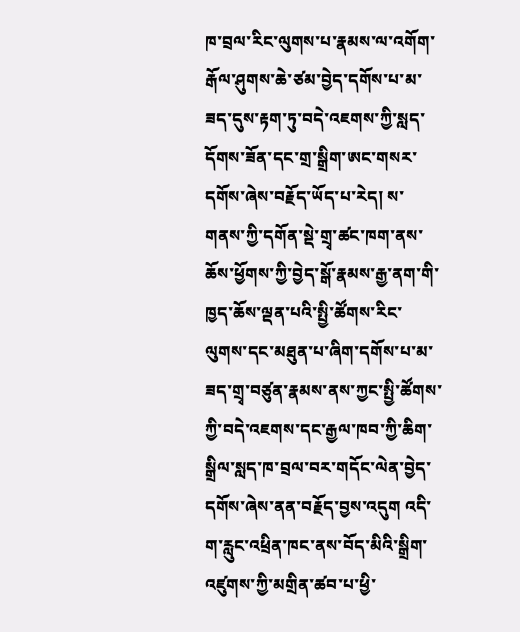ཁ་བྲལ་རིང་ལུགས་པ་རྣམས་ལ་འགོག་རྒོལ་ཤུགས་ཆེ་ཙམ་བྱེད་དགོས་པ་མ་ཟད་དུས་རྟག་ཏུ་བདེ་འཇགས་ཀྱི་སླད་དོགས་ཟོན་དང་གྲ་སྒྲིག་ཨང་གསར་དགོས་ཞེས་བརྗོད་ཡོད་པ་རེད། ས་གནས་ཀྱི་དགོན་སྡེ་གྲྭ་ཚང་ཁག་ནས་ཆོས་ཕྱོགས་ཀྱི་བྱེད་སྒོ་རྣམས་རྒྱ་ནག་གི་ཁྱད་ཆོས་ལྡན་པའི་སྤྱི་ཚོགས་རིང་ལུགས་དང་མཐུན་པ་ཞིག་དགོས་པ་མ་ཟད་གྲྭ་བཙུན་རྣམས་ནས་ཀྱང་སྤྱི་ཚོགས་ཀྱི་བདེ་འཇགས་དང་རྒྱལ་ཁབ་ཀྱི་ཆིག་སྒྲིལ་སླད་ཁ་བྲལ་བར་གདོང་ལེན་བྱེད་དགོས་ཞེས་ནན་བརྗོད་བྱས་འདུག འདི་ག་རླུང་འཕྲིན་ཁང་ནས་བོད་མིའི་སྒྲིག་འཛུགས་ཀྱི་མགྲིན་ཚབ་པ་ཕྱི་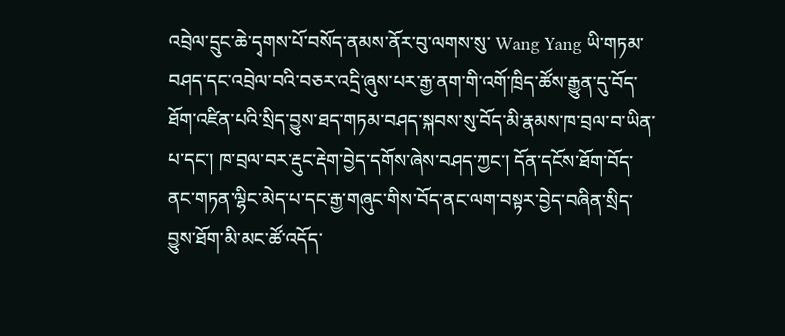འབྲེལ་དྲུང་ཆེ་དྭགས་པོ་བསོད་ནམས་ནོར་བུ་ལགས་སུ་ Wang Yang ཡི་གཏམ་བཤད་དང་འབྲེལ་བའི་བཅར་འདྲི་ཞུས་པར་རྒྱ་ནག་གི་འགོ་ཁྲིད་ཚོས་རྒྱུན་དུ་བོད་ཐོག་འཛིན་པའི་སྲིད་བྱུས་ཐད་གཏམ་བཤད་སྐབས་སུ་བོད་མི་རྣམས་ཁ་བྲལ་བ་ཡིན་པ་དང་། ཁ་བྲལ་བར་རྡུང་རྡེག་བྱེད་དགོས་ཞེས་བཤད་ཀྱང་། དོན་དངོས་ཐོག་བོད་ནང་གཏན་ལྷིང་མེད་པ་དང་རྒྱ་གཞུང་གིས་བོད་ནང་ལག་བསྟར་བྱེད་བཞིན་སྲིད་བྱུས་ཐོག་མི་མང་ཚོ་འདོད་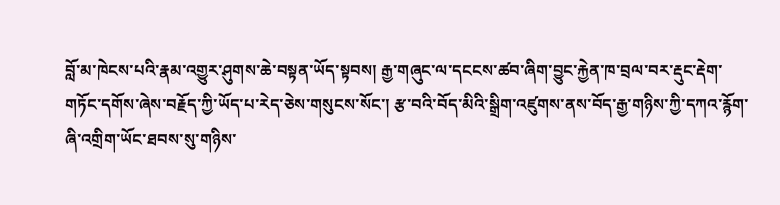བློ་མ་ཁེངས་པའི་རྣམ་འགྱུར་ཤུགས་ཆེ་བསྟན་ཡོད་སྟབས། རྒྱ་གཞུང་ལ་དངངས་ཚབ་ཞིག་བྱུང་རྐྱེན་ཁ་བྲལ་བར་རྡུང་རྡེག་གཏོང་དགོས་ཞེས་བརྗོད་ཀྱི་ཡོད་པ་རེད་ཅེས་གསུངས་སོང་། རྩ་བའི་བོད་མིའི་སྒྲིག་འཛུགས་ནས་བོད་རྒྱ་གཉིས་ཀྱི་དཀའ་རྙོག་ཞི་འགྲིག་ཡོང་ཐབས་སུ་གཉིས་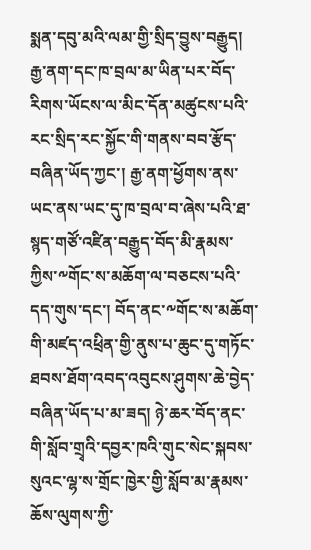སྨན་དབུ་མའི་ལམ་གྱི་སྲིད་བྱུས་བརྒྱུད། རྒྱ་ནག་དང་ཁ་བྲལ་མ་ཡིན་པར་བོད་རིགས་ཡོངས་ལ་མིང་དོན་མཚུངས་པའི་རང་སྲིད་རང་སྐྱོང་གི་གནས་བབ་རྩོད་བཞིན་ཡོད་ཀྱང་། རྒྱ་ནག་ཕྱོགས་ནས་ཡང་ནས་ཡང་དུ་ཁ་བྲལ་བ་ཞེས་པའི་ཐ་སྙད་གཙོ་འཛིན་བརྒྱུད་བོད་མི་རྣམས་ཀྱིས་༸གོང་ས་མཆོག་ལ་བཅངས་པའི་དད་གུས་དང་། བོད་ནང་༸གོང་ས་མཆོག་གི་མཛད་འཕྲིན་གྱི་ནུས་པ་ཆུང་དུ་གཏོང་ཐབས་ཐོག་འབད་འབུངས་ཤུགས་ཆེ་བྱེད་བཞིན་ཡོད་པ་མ་ཟད། ཉེ་ཆར་བོད་ནང་གི་སློབ་གྲྭའི་དབྱར་ཁའི་གུང་སེང་སྐབས་སུའང་ལྷ་ས་གྲོང་ཁྱེར་གྱི་སློབ་མ་རྣམས་ཆོས་ལུགས་ཀྱི་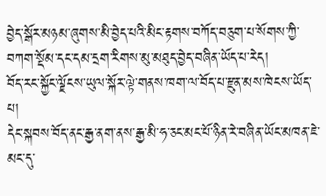བྱེད་སྒོར་མཉམ་ཞུགས་མི་བྱེད་པའི་མིང་རྟགས་བཀོད་བཅུག་པ་སོགས་ཀྱི་བཀག་སྡོམ་དང་དམ་དྲག་རིགས་མུ་མཐུད་བྱེད་བཞིན་ཡོད་པ་རེད།
བོད་རང་སྐྱོང་ལྗོངས་ཡུལ་སྐོར་ལྟེ་གནས་ཁག་ལ་བོད་པ་རྫུན་མས་ཁེངས་ཡོད་པ།
དེང་སྐབས་བོད་ནང་རྒྱ་ནག་ནས་རྒྱ་མི་ཧ་ཅང་མང་པོ་ཉིན་རེ་བཞིན་ཡོང་མཁན་ཇེ་མང་དུ་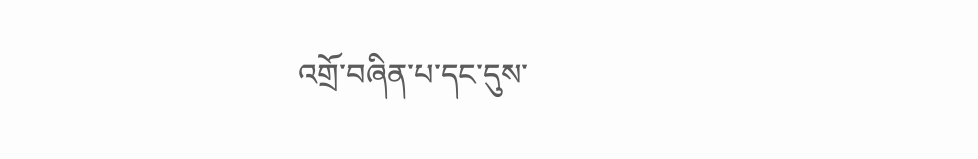འགྲོ་བཞིན་པ་དང་དུས་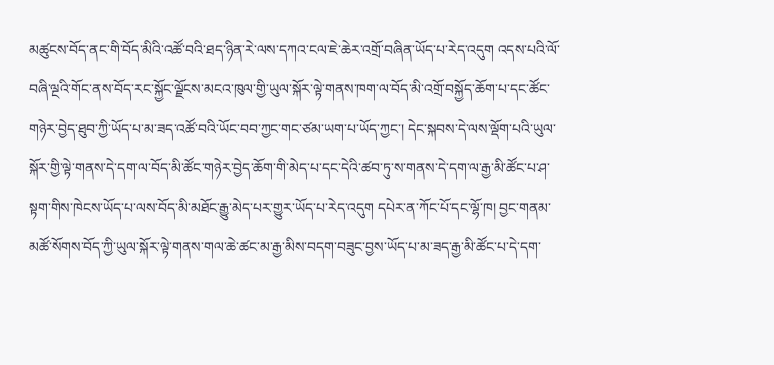མཚུངས་བོད་ནང་གི་བོད་མིའི་འཚོ་བའི་ཐད་ཉིན་རེ་ལས་དཀའ་ངལ་ཇེ་ཆེར་འགྲོ་བཞིན་ཡོད་པ་རེད་འདུག འདས་པའི་ལོ་བཞི་ལྔའི་གོང་ནས་བོད་རང་སྐྱོང་ལྗོངས་མངའ་ཁུལ་གྱི་ཡུལ་སྐོར་ལྟེ་གནས་ཁག་ལ་བོད་མི་འགྲོ་བསྐྱོད་ཆོག་པ་དང་ཚོང་གཉེར་བྱེད་ཐུབ་ཀྱི་ཡོད་པ་མ་ཟད་འཚོ་བའི་ཡོང་བབ་ཀྱང་གང་ཙམ་ཡག་པ་ཡོད་ཀྱང་། དེང་སྐབས་དེ་ལས་ལྡོག་པའི་ཡུལ་སྐོར་གྱི་ལྟེ་གནས་དེ་དག་ལ་བོད་མི་ཚོང་གཉེར་བྱེད་ཆོག་གི་མེད་པ་དང་དེའི་ཚབ་ཏུ་ས་གནས་དེ་དག་ལ་རྒྱ་མི་ཚོང་པ་ཤ་སྟག་གིས་ཁེངས་ཡོད་པ་ལས་བོད་མི་མཐོང་རྒྱུ་མེད་པར་གྱུར་ཡོད་པ་རེད་འདུག དཔེར་ན་ཀོང་པོ་དང་ལྷོ་ཁ། བྱང་གནམ་མཚོ་སོགས་བོད་ཀྱི་ཡུལ་སྐོར་ལྟེ་གནས་གལ་ཆེ་ཚང་མ་རྒྱ་མིས་བདག་བཟུང་བྱས་ཡོད་པ་མ་ཟད་རྒྱ་མི་ཚོང་པ་དེ་དག་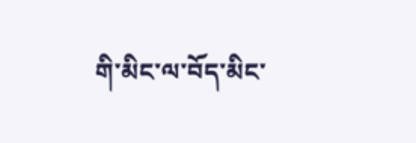གི་མིང་ལ་བོད་མིང་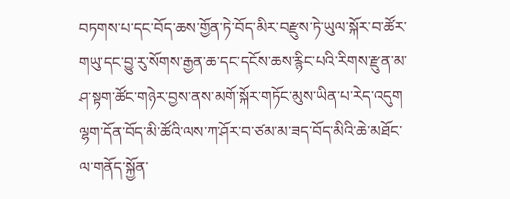བཏགས་པ་དང་བོད་ཆས་གྱོན་ཏེ་བོད་མིར་བརྫུས་ཏེ་ཡུལ་སྐོར་བ་ཚོར་གཡུ་དང་བྱུ་རུ་སོགས་རྒྱན་ཆ་དང་དངོས་ཆས་རྙིང་པའི་རིགས་རྫུན་མ་ཤ་སྟག་ཚོང་གཉེར་བྱས་ནས་མགོ་སྐོར་གཏོང་མུས་ཡིན་པ་རེད་འདུག ལྷག་དོན་བོད་མི་ཚོའི་ལས་ཀ་ཤོར་བ་ཙམ་མ་ཟད་བོད་མིའི་ཆེ་མཐོང་ལ་གནོད་སྐྱོན་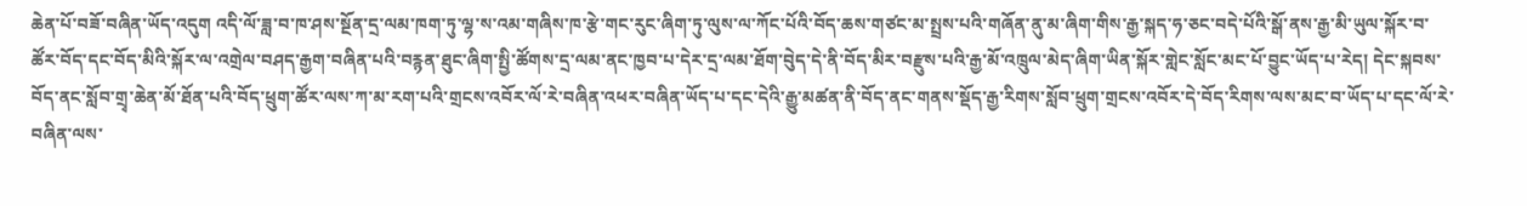ཆེན་པོ་བཟོ་བཞིན་ཡོད་འདུག འདི་ལོ་ཟླ་བ་ཁ་ཤས་སྔོན་དྲ་ལམ་ཁག་ཏུ་ལྷ་ས་འམ་གཞིས་ཁ་རྩེ་གང་རུང་ཞིག་ཏུ་ལུས་ལ་ཀོང་པོའི་བོད་ཆས་གཙང་མ་སྤྲས་པའི་གཞོན་ནུ་མ་ཞིག་གིས་རྒྱ་སྐད་ཧ་ཅང་བདེ་པོའི་སྒོ་ནས་རྒྱ་མི་ཡུལ་སྐོར་བ་ཚོར་བོད་དང་བོད་མིའི་སྐོར་ལ་འགྲེལ་བཤད་རྒྱག་བཞིན་པའི་བརྙན་ཐུང་ཞིག་སྤྱི་ཚོགས་དྲ་ལམ་ནང་ཁྱབ་པ་དེར་དྲ་ལམ་ཐོག་བེུད་དེ་ནི་བོད་མིར་བརྫུས་པའི་རྒྱ་མོ་འཁྲུལ་མེད་ཞིག་ཡིན་སྐོར་གླེང་སློང་མང་པོ་བྱུང་ཡོད་པ་རེད། དེང་སྐབས་བོད་ནང་སློབ་གྲྭ་ཆེན་མོ་ཐོན་པའི་བོད་ཕྲུག་ཚོར་ལས་ཀ་མ་རག་པའི་གྲངས་འབོར་ལོ་རེ་བཞིན་འཕར་བཞིན་ཡོད་པ་དང་དེའི་རྒྱུ་མཚན་ནི་བོད་ནང་གནས་སྡོད་རྒྱ་རིགས་སློབ་ཕྲུག་གྲངས་འབོར་དེ་བོད་རིགས་ལས་མང་བ་ཡོད་པ་དང་ལོ་རེ་བཞིན་ལས་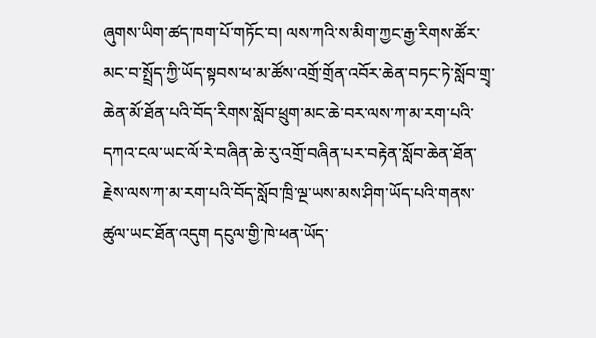ཞུགས་ཡིག་ཚད་ཁག་པོ་གཏོང་བ། ལས་ཀའི་ས་མིག་ཀྱང་རྒྱ་རིགས་ཚོར་མང་བ་སྤྲོད་ཀྱི་ཡོད་སྟབས་ཕ་མ་ཚོས་འགྲོ་གྲོན་འབོར་ཆེན་བཏང་ཏེ་སློབ་གྲྭ་ཆེན་མོ་ཐོན་པའི་བོད་རིགས་སློབ་ཕྲུག་མང་ཆེ་བར་ལས་ཀ་མ་རག་པའི་དཀའ་ངལ་ཡང་ལོ་རེ་བཞིན་ཆེ་རུ་འགྲོ་བཞིན་པར་བརྟེན་སློབ་ཆེན་ཐོན་རྗེས་ལས་ཀ་མ་རག་པའི་བོད་སློབ་ཁྲི་ལྔ་ཡས་མས་ཤིག་ཡོད་པའི་གནས་ཚུལ་ཡང་ཐོན་འདུག དངུལ་གྱི་ཁེ་ཕན་ཡོད་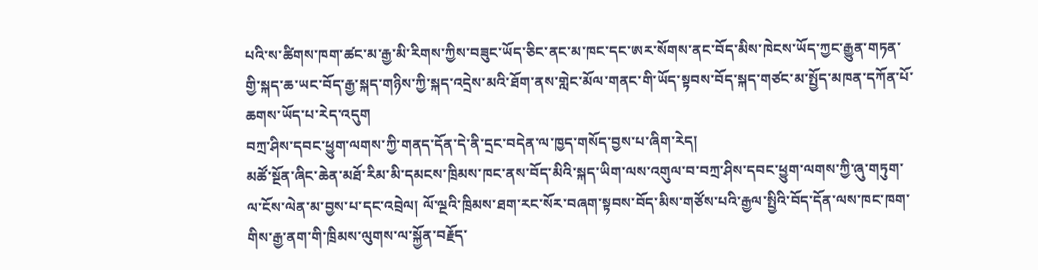པའི་ས་ཚིགས་ཁག་ཚང་མ་རྒྱ་མི་རིགས་ཀྱིས་བཟུང་ཡོད་ཅིང་ནང་མ་ཁང་དང་ཨར་སོགས་ནང་བོད་མིས་ཁེངས་ཡོད་ཀྱང་རྒྱུན་གཏན་གྱི་སྐད་ཆ་ཡང་བོད་རྒྱ་སྐད་གཉིས་ཀྱི་སྐད་འདྲེས་མའི་ཐོག་ནས་གླེང་མོལ་གནང་གི་ཡོད་སྟབས་བོད་སྐད་གཙང་མ་སྤྱོད་མཁན་དཀོན་པོ་ཆགས་ཡོད་པ་རེད་འདུག
བཀྲ་ཤིས་དབང་ཕྱུག་ལགས་ཀྱི་གནད་དོན་དེ་ནི་དྲང་བདེན་ལ་ཁྱད་གསོད་བྱས་པ་ཞིག་རེད།
མཚོ་སྔོན་ཞིང་ཆེན་མཐོ་རིམ་མི་དམངས་ཁྲིམས་ཁང་ནས་བོད་མིའི་སྐད་ཡིག་ལས་འགུལ་བ་བཀྲ་ཤིས་དབང་ཕྱུག་ལགས་ཀྱི་ཞུ་གཏུག་ལ་ངོས་ལེན་མ་བྱས་པ་དང་འབྲེལ། ལོ་ལྔའི་ཁྲིམས་ཐག་རང་སོར་བཞག་སྟབས་བོད་མིས་གཙོས་པའི་རྒྱལ་སྤྱིའི་བོད་དོན་ལས་ཁང་ཁག་གིས་རྒྱ་ནག་གི་ཁྲིམས་ལུགས་ལ་སྐྱོན་བརྗོད་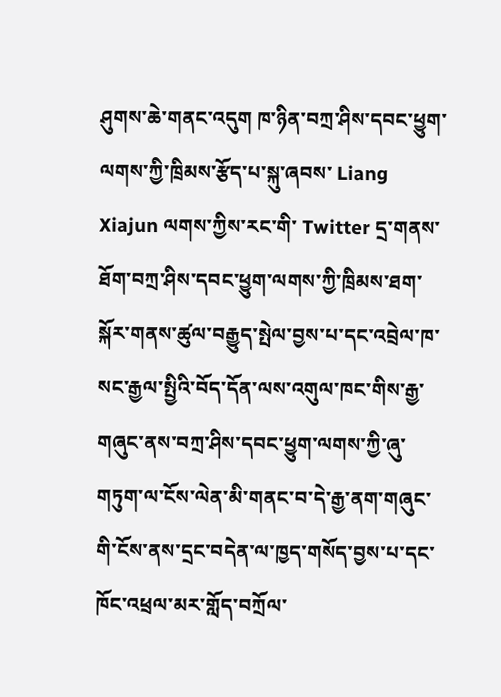ཤུགས་ཆེ་གནང་འདུག ཁ་ཉིན་བཀྲ་ཤིས་དབང་ཕྱུག་ལགས་ཀྱི་ཁྲིམས་རྩོད་པ་སྐུ་ཞབས་ Liang Xiajun ལགས་ཀྱིས་རང་གི་ Twitter དྲ་གནས་ཐོག་བཀྲ་ཤིས་དབང་ཕྱུག་ལགས་ཀྱི་ཁྲིམས་ཐག་སྐོར་གནས་ཚུལ་བརྒྱུད་སྤེལ་བྱས་པ་དང་འབྲེལ་ཁ་སང་རྒྱལ་སྤྱིའི་བོད་དོན་ལས་འགུལ་ཁང་གིས་རྒྱ་གཞུང་ནས་བཀྲ་ཤིས་དབང་ཕྱུག་ལགས་ཀྱི་ཞུ་གཏུག་ལ་ངོས་ལེན་མི་གནང་བ་དེ་རྒྱ་ནག་གཞུང་གི་ངོས་ནས་དྲང་བདེན་ལ་ཁྱད་གསོད་བྱས་པ་དང་ཁོང་འཕྲལ་མར་གློད་བཀྲོལ་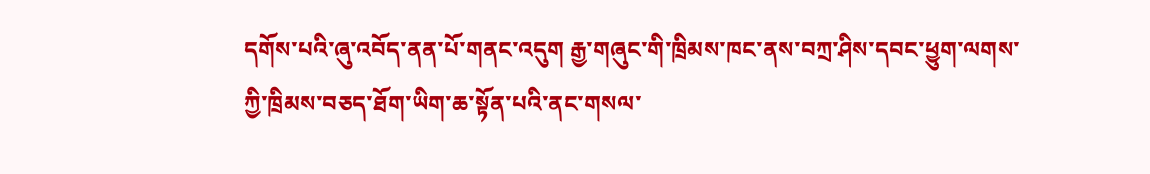དགོས་པའི་ཞུ་འབོད་ནན་པོ་གནང་འདུག རྒྱ་གཞུང་གི་ཁྲིམས་ཁང་ནས་བཀྲ་ཤིས་དབང་ཕྱུག་ལགས་ཀྱི་ཁྲིམས་བཅད་ཐོག་ཡིག་ཆ་སྟོན་པའི་ནང་གསལ་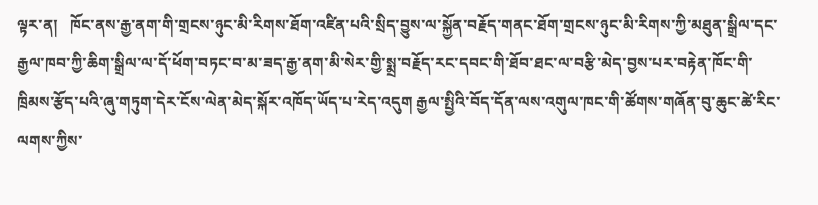ལྟར་ན།   ཁོང་ནས་རྒྱ་ནག་གི་གྲངས་ཉུང་མི་རིགས་ཐོག་འཛིན་པའི་སྲིད་བྱུས་ལ་སྐྱོན་བརྗོད་གནང་ཐོག་གྲངས་ཉུང་མི་རིགས་ཀྱི་མཐུན་སྒྲིལ་དང་རྒྱལ་ཁབ་ཀྱི་ཆིག་སྒྲིལ་ལ་དོ་ཕོག་བཏང་བ་མ་ཟད་རྒྱ་ནག་མི་སེར་གྱི་སྨྲ་བརྗོད་རང་དབང་གི་ཐོབ་ཐང་ལ་བརྩི་མེད་བྱས་པར་བརྟེན་ཁོང་གི་ཁྲིམས་རྩོད་པའི་ཞུ་གཏུག་དེར་ངོས་ལེན་མེད་སྐོར་འཁོད་ཡོད་པ་རེད་འདུག རྒྱལ་སྤྱིའི་བོད་དོན་ལས་འགུལ་ཁང་གི་ཚོགས་གཞོན་བུ་ཆུང་ཚེ་རིང་ལགས་ཀྱིས་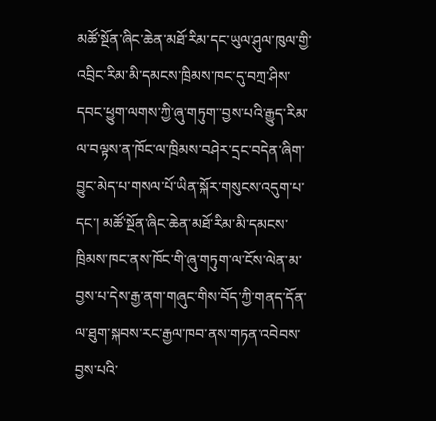མཚོ་སྔོན་ཞིང་ཆེན་མཐོ་རིམ་དང་ཡུལ་ཤུལ་ཁུལ་གྱི་འབྲིང་རིམ་མི་དམངས་ཁྲིམས་ཁང་དུ་བཀྲ་ཤིས་དབང་ཕྱུག་ལགས་ཀྱི་ཞུ་གཏུག་་བྱས་པའི་རྒྱུད་རིམ་ལ་བལྟས་ན་ཁོང་ལ་ཁྲིམས་བཤེར་དྲང་བདེན་ཞིག་བྱུང་མེད་པ་གསལ་པོ་ཡིན་སྐོར་གསུངས་འདུག་པ་དང་། མཚོ་སྔོན་ཞིང་ཆེན་མཐོ་རིམ་མི་དམངས་ཁྲིམས་ཁང་ནས་ཁོང་གི་ཞུ་གཏུག་ལ་ངོས་ལེན་མ་བྱས་པ་དེས་རྒྱ་ནག་གཞུང་གིས་བོད་ཀྱི་གནད་དོན་ལ་ཐུག་སྐབས་རང་རྒྱལ་ཁབ་ནས་གཏན་འབེབས་བྱས་པའི་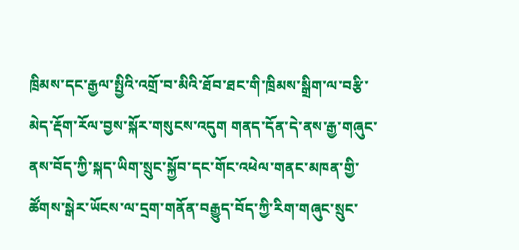ཁྲིམས་དང་རྒྱལ་སྤྱིའི་འགྲོ་བ་མིའི་ཐོབ་ཐང་གི་ཁྲིམས་སྒྲིག་ལ་བརྩི་མེད་རྡོག་རོལ་བྱས་སྐོར་གསུངས་འདུག གནད་དོན་དེ་ནས་རྒྱ་གཞུང་ནས་བོད་ཀྱི་སྐད་ཡིག་སྲུང་སྐྱོབ་དང་གོང་འཕེལ་གནང་མཁན་གྱི་ཚོགས་སྒེར་ཡོངས་ལ་དྲག་གནོན་བརྒྱུད་བོད་ཀྱི་རིག་གཞུང་སྲུང་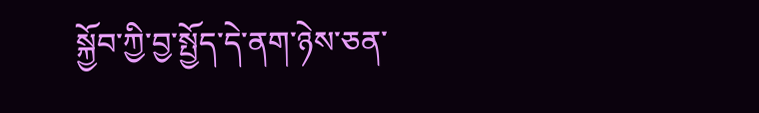སྐྱོབ་ཀྱི་བྱ་སྤྱོད་དེ་ནག་ཉེས་ཅན་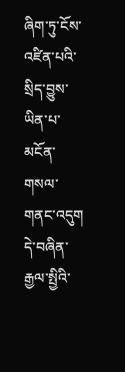ཞིག་ཏུ་ངོས་འཛིན་པའི་སྲིད་བྱུས་ཡིན་པ་མངོན་གསལ་གནང་འདུག དེ་བཞིན་རྒྱལ་སྤྱིའི་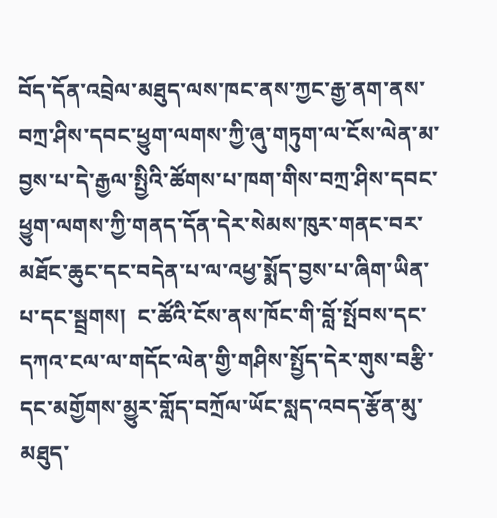བོད་དོན་འབྲེལ་མཐུད་ལས་ཁང་ནས་ཀྱང་རྒྱ་ནག་ནས་བཀྲ་ཤིས་དབང་ཕྱུག་ལགས་ཀྱི་ཞུ་གཏུག་ལ་ངོས་ལེན་མ་བྱས་པ་དེ་རྒྱལ་སྤྱིའི་ཚོགས་པ་ཁག་གིས་བཀྲ་ཤིས་དབང་ཕྱུག་ལགས་ཀྱི་གནད་དོན་དེར་སེམས་ཁུར་གནང་བར་མཐོང་ཆུང་དང་བདེན་པ་ལ་འཕྱ་སྨོད་བྱས་པ་ཞིག་ཡིན་པ་དང་སྦྲགས།  ང་ཚོའི་ངོས་ནས་ཁོང་གི་བློ་སྤོབས་དང་དཀའ་ངལ་ལ་གདོང་ལེན་གྱི་གཤིས་སྤྱོད་དེར་གུས་བརྩི་དང་མགྱོགས་མྱུར་གློད་བཀྲོལ་ཡོང་སླད་འབད་རྩོན་མུ་མཐུད་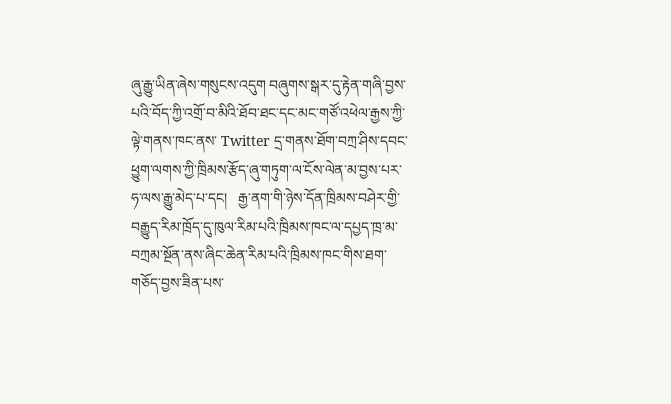ཞུ་རྒྱུ་ཡིན་ཞེས་གསུངས་འདུག བཞུགས་སྒར་དུ་རྟེན་གཞི་བྱས་པའི་བོད་ཀྱི་འགྲོ་བ་མིའི་ཐོབ་ཐང་དང་མང་གཙོ་འཕེལ་རྒྱས་ཀྱི་ལྟེ་གནས་ཁང་ནས་ Twitter དྲ་གནས་ཐོག་བཀྲ་ཤིས་དབང་ཕྱུག་ལགས་ཀྱི་ཁྲིམས་རྩོད་ཞུ་གཏུག་ལ་ངོས་ལེན་མ་བྱས་པར་ཧ་ལས་རྒྱུ་མེད་པ་དང།   རྒྱ་ནག་གི་ཉེས་དོན་ཁྲིམས་བཤེར་གྱི་བརྒྱུད་རིམ་ཁྲོད་དུ་ཁུལ་རིམ་པའི་ཁྲིམས་ཁང་ལ་དཔྱད་ཁྲ་མ་བཀྲམ་སྔོན་ནས་ཞིང་ཆེན་རིམ་པའི་ཁྲིམས་ཁང་གིས་ཐག་གཅོད་བྱས་ཟིན་པས་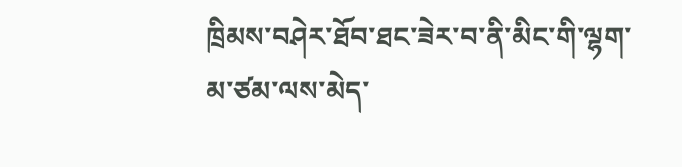ཁྲིམས་བཤེར་ཐོབ་ཐང་ཟེར་བ་ནི་མིང་གི་ལྷག་མ་ཙམ་ལས་མེད་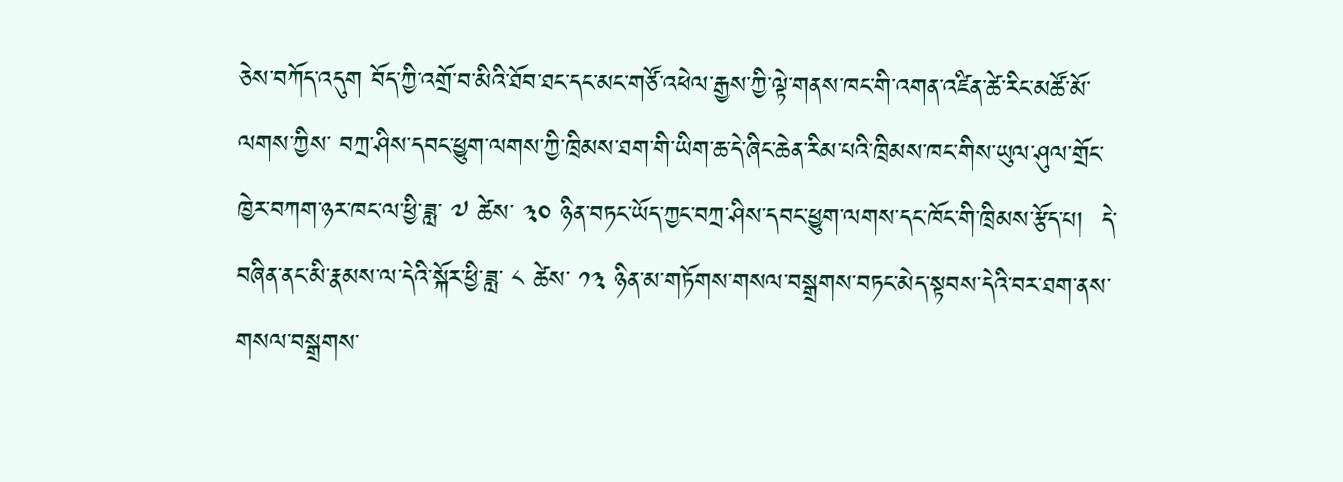ཅེས་བཀོད་འདུག བོད་ཀྱི་འགྲོ་བ་མིའི་ཐོབ་ཐང་དང་མང་གཙོ་འཕེལ་རྒྱས་ཀྱི་ལྟེ་གནས་ཁང་གི་འགན་འཛིན་ཚེ་རིང་མཚོ་མོ་ལགས་ཀྱིས་ བཀྲ་ཤིས་དབང་ཕྱུག་ལགས་ཀྱི་ཁྲིམས་ཐག་གི་ཡིག་ཆ་དེ་ཞིང་ཆེན་རིམ་པའི་ཁྲིམས་ཁང་གིས་ཡུལ་ཤུལ་གྲོང་ཁྱེར་བཀག་ཉར་ཁང་ལ་ཕྱི་ཟླ་ ༧ ཚེས་ ༣༠ ཉིན་བཏང་ཡོད་ཀྱང་བཀྲ་ཤིས་དབང་ཕྱུག་ལགས་དང་ཁོང་གི་ཁྲིམས་རྩོད་པ།  དེ་བཞིན་ནང་མི་རྣམས་ལ་དེའི་སྐོར་ཕྱི་ཟླ་ ༨ ཚེས་ ༡༣ ཉིན་མ་གཏོགས་གསལ་བསྒྲགས་བཏང་མེད་སྟབས་དེའི་བར་ཐག་ནས་གསལ་བསྒྲགས་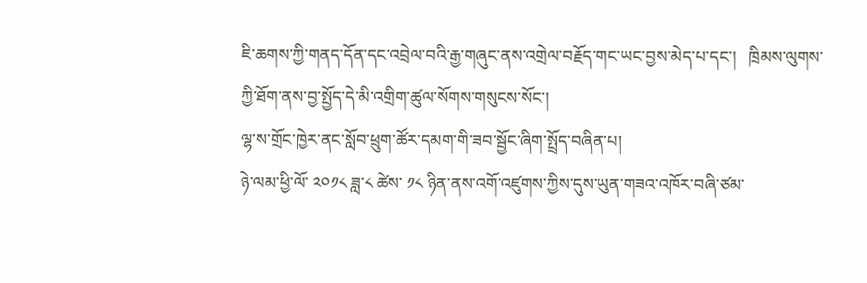ཇི་ཆགས་ཀྱི་གནད་དོན་དང་འབྲེལ་བའི་རྒྱ་གཞུང་ནས་འགྲེལ་བརྗོད་གང་ཡང་བྱས་མེད་པ་དང་།   ཁྲིམས་ལུགས་ཀྱི་ཐོག་ནས་བྱ་སྤྱོད་དེ་མི་འགྲིག་ཚུལ་སོགས་གསུངས་སོང་།
ལྷ་ས་གྲོང་ཁྱེར་ནང་སློབ་ཕྲུག་ཚོར་དམག་གི་ཟབ་སྦྱོང་ཞིག་སྤྲོད་བཞིན་པ།
ཉེ་ལམ་ཕྱི་ལོ་ ༢༠༡༨ ཟླ་༨ ཚེས་ ༡༨ ཉིན་ནས་འགོ་འཛུགས་ཀྱིས་དུས་ཡུན་གཟའ་འཁོར་བཞི་ཙམ་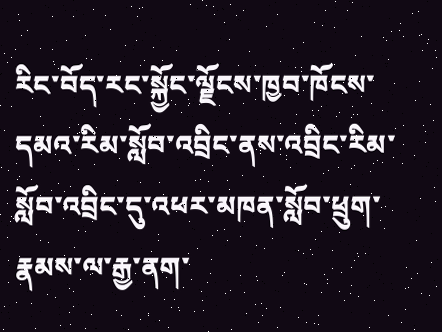རིང་བོད་རང་སྐྱོང་ལྗོངས་ཁྱབ་ཁོངས་དམའ་རིམ་སློབ་འབྲིང་ནས་འབྲིང་རིམ་སློབ་འབྲིང་དུ་འཕར་མཁན་སློབ་ཕྲུག་རྣམས་ལ་རྒྱ་ནག་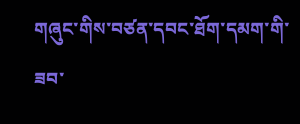གཞུང་གིས་བཙན་དབང་ཐོག་དམག་གི་ཟབ་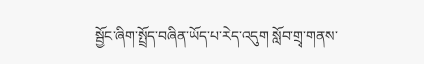སྦྱོང་ཞིག་སྤྲོད་བཞིན་ཡོད་པ་རེད་འདུག སློབ་གྲྭ་གནས་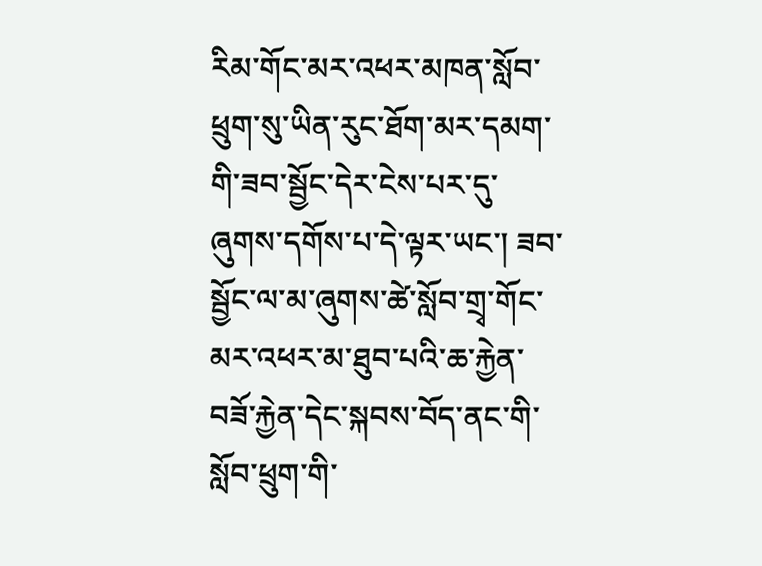རིམ་གོང་མར་འཕར་མཁན་སློབ་ཕྲུག་སུ་ཡིན་རུང་ཐོག་མར་དམག་གི་ཟབ་སྦྱོང་དེར་ངེས་པར་དུ་ཞུགས་དགོས་པ་དེ་ལྟར་ཡང་། ཟབ་སྦྱོང་ལ་མ་ཞུགས་ཚེ་སློབ་གྲྭ་གོང་མར་འཕར་མ་ཐུབ་པའི་ཆ་རྐྱེན་བཟོ་རྐྱེན་དེང་སྐབས་བོད་ནང་གི་སློབ་ཕྲུག་གི་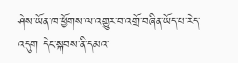ཤེས་ཡོན་ཁ་ཕྱོགས་ལ་འགྱུར་བ་འགྲོ་བཞིན་ཡོད་པ་རེད་འདུག དེང་སྐབས་ནི་དམའ་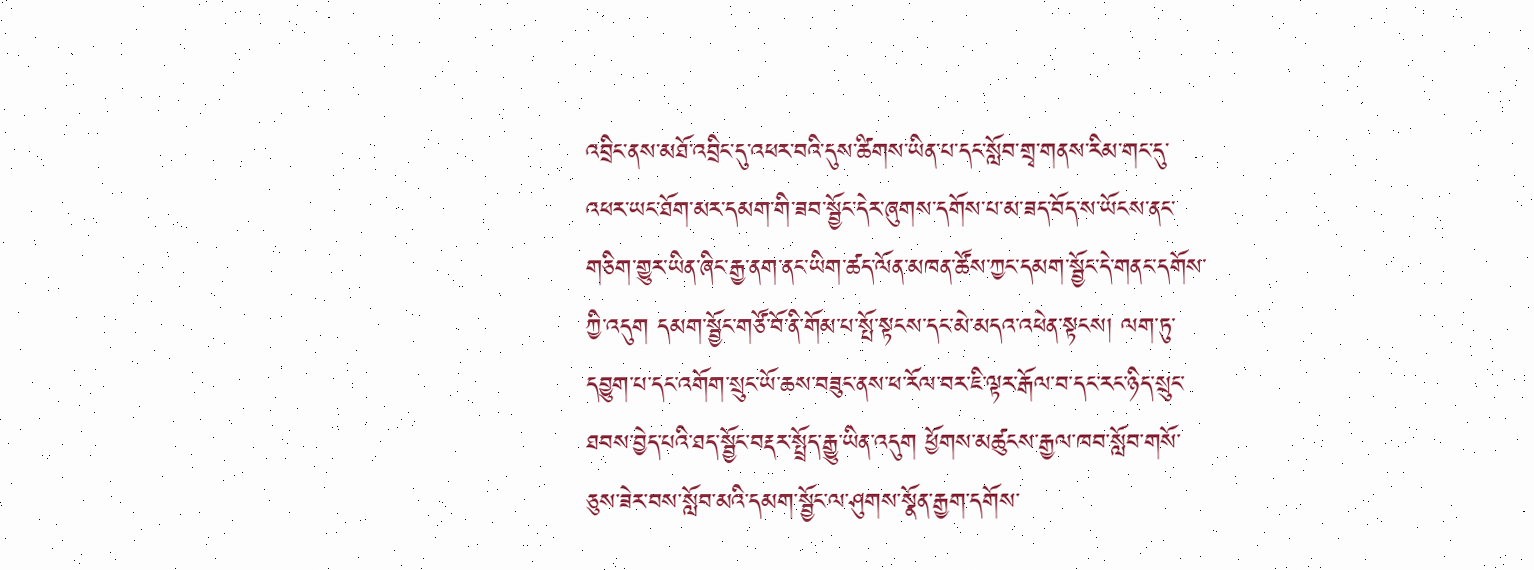འབྲིང་ནས་མཐོ་འབྲིང་དུ་འཕར་བའི་དུས་ཚིགས་ཡིན་པ་དང་སློབ་གྲྭ་གནས་རིམ་གང་དུ་འཕར་ཡང་ཐོག་མར་དམག་གི་ཟབ་སྦྱོང་དེར་ཞུགས་དགོས་པ་མ་ཟད་བོད་ས་ཡོངས་ནང་གཅིག་གྱུར་ཡིན་ཞིང་རྒྱ་ནག་ནང་ཡིག་ཚད་ལོན་མཁན་ཚོས་ཀྱང་དམག་སྦྱོང་དེ་གནང་དགོས་ཀྱི་འདུག དམག་སྦྱོང་གཙོ་བོ་ནི་གོམ་པ་སྤོ་སྟངས་དང་མེ་མདའ་འཕེན་སྟངས། ལག་ཏུ་དབྱུག་པ་དང་འགོག་སྲུང་ཡོ་ཆས་བཟུང་ནས་ཕ་རོལ་བར་ཇི་ལྟར་རྒོལ་བ་དང་རང་ཉིད་སྲུང་ཐབས་བྱེད་པའི་ཐད་སྦྱོང་བརྡར་སྤྲོད་རྒྱུ་ཡིན་འདུག ཕྱོགས་མཚུངས་རྒྱལ་ཁབ་སློབ་གསོ་ཅུས་ཟེར་བས་སློབ་མའི་དམག་སྦྱོང་ལ་ཤུགས་སྣོན་རྒྱག་དགོས་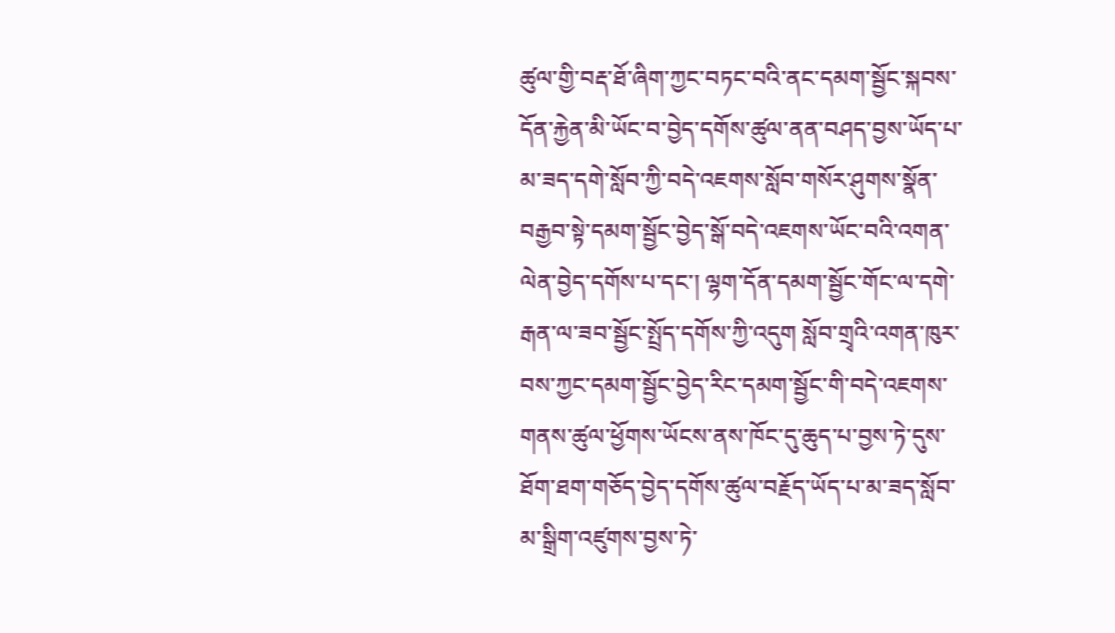ཚུལ་གྱི་བརྡ་ཐོ་ཞིག་ཀྱང་བཏང་བའི་ནང་དམག་སྦྱོང་སྐབས་དོན་རྐྱེན་མི་ཡོང་བ་བྱེད་དགོས་ཚུལ་ནན་བཤད་བྱས་ཡོད་པ་མ་ཟད་དགེ་སློབ་ཀྱི་བདེ་འཇགས་སློབ་གསོར་ཤུགས་སྣོན་བརྒྱབ་སྟེ་དམག་སྦྱོང་བྱེད་སྒོ་བདེ་འཇགས་ཡོང་བའི་འགན་ལེན་བྱེད་དགོས་པ་དང་། ལྷག་དོན་དམག་སྦྱོང་གོང་ལ་དགེ་རྒན་ལ་ཟབ་སྦྱོང་སྤྲོད་དགོས་ཀྱི་འདུག སློབ་གྲྭའི་འགན་ཁུར་བས་ཀྱང་དམག་སྦྱོང་བྱེད་རིང་དམག་སྦྱོང་གི་བདེ་འཇགས་གནས་ཚུལ་ཕྱོགས་ཡོངས་ནས་ཁོང་དུ་ཆུད་པ་བྱས་ཏེ་དུས་ཐོག་ཐག་གཅོད་བྱེད་དགོས་ཚུལ་བརྗོད་ཡོད་པ་མ་ཟད་སློབ་མ་སྒྲིག་འཛུགས་བྱས་ཏེ་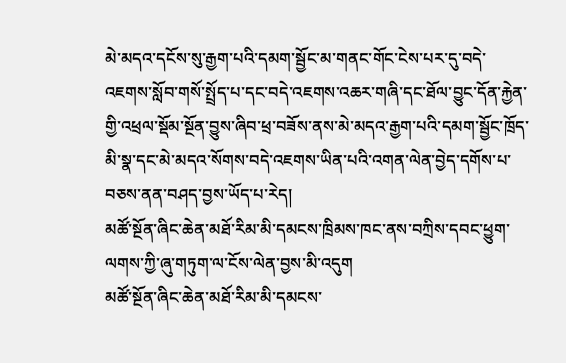མེ་མདའ་དངོས་སུ་རྒྱག་པའི་དམག་སྦྱོང་མ་གནང་གོང་ངེས་པར་དུ་བདེ་འཇགས་སློབ་གསོ་སྤྲོད་པ་དང་བདེ་འཇགས་འཆར་གཞི་དང་ཐོལ་བྱུང་དོན་རྐྱེན་གྱི་འཕྲལ་སྡོམ་སྔོན་བྱུས་ཞིབ་ཕྲ་བཟོས་ནས་མེ་མདའ་རྒྱག་པའི་དམག་སྦྱོང་ཁྲོད་མི་སྣ་དང་མེ་མདའ་སོགས་བདེ་འཇགས་ཡིན་པའི་འགན་ལེན་བྱེད་དགོས་པ་བཅས་ནན་བཤད་བྱས་ཡོད་པ་རེད།
མཚོ་སྔོན་ཞིང་ཆེན་མཐོ་རིམ་མི་དམངས་ཁྲིམས་ཁང་ནས་བཀྲིས་དབང་ཕྱུག་ལགས་ཀྱི་ཞུ་གཏུག་ལ་ངོས་ལེན་བྱས་མི་འདུག
མཚོ་སྔོན་ཞིང་ཆེན་མཐོ་རིམ་མི་དམངས་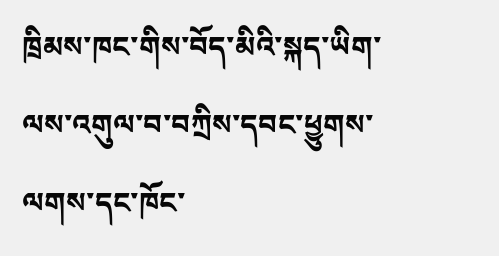ཁྲིམས་ཁང་གིས་བོད་མིའི་སྐད་ཡིག་ལས་འགུལ་བ་བཀྲིས་དབང་ཕྱུགས་ལགས་དང་ཁོང་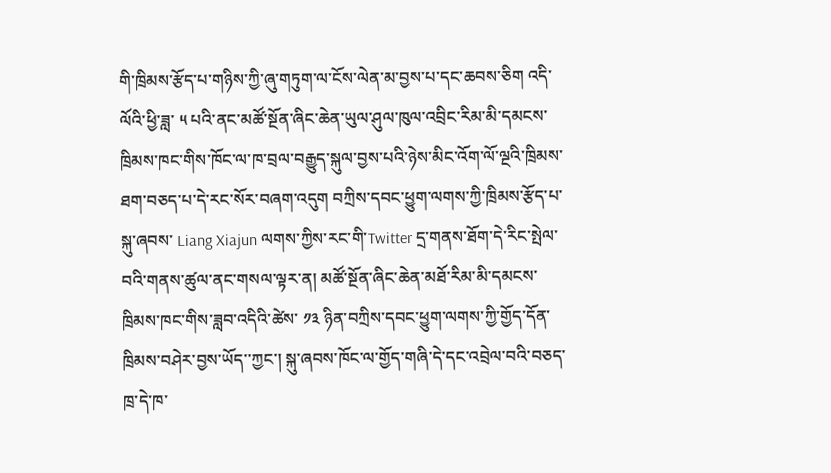གི་ཁྲིམས་རྩོད་པ་གཉིས་ཀྱི་ཞུ་གཏུག་ལ་ངོས་ལེན་མ་བྱས་པ་དང་ཆབས་ཅིག འདི་ལོའི་ཕྱི་ཟླ་ ༥ པའི་ནང་མཚོ་སྔོན་ཞིང་ཆེན་ཡུལ་ཤུལ་ཁུལ་འབྲིང་རིམ་མི་དམངས་ཁྲིམས་ཁང་གིས་ཁོང་ལ་ཁ་བྲལ་བརྒྱུད་སྐུལ་བྱས་པའི་ཉེས་མིང་འོག་ལོ་ལྔའི་ཁྲིམས་ཐག་བཅད་པ་དེ་རང་སོར་བཞག་འདུག བཀྲིས་དབང་ཕྱུག་ལགས་ཀྱི་ཁྲིམས་རྩོད་པ་སྐུ་ཞབས་ Liang Xiajun ལགས་ཀྱིས་རང་གི་Twitter དྲ་གནས་ཐོག་དེ་རིང་སྤེལ་བའི་གནས་ཚུལ་ནང་གསལ་ལྟར་ན། མཚོ་སྔོན་ཞིང་ཆེན་མཐོ་རིམ་མི་དམངས་ཁྲིམས་ཁང་གིས་ཟླབ་འདིའི་ཚེས་ ༡༣ ཉིན་བཀྲིས་དབང་ཕྱུག་ལགས་ཀྱི་གྱོད་དོན་ཁྲིམས་བཤེར་བྱས་ཡོད་་ཀྱང་། སྐུ་ཞབས་ཁོང་ལ་གྱོད་གཞི་དེ་དང་འབྲེལ་བའི་བཅད་ཁྲ་དེ་ཁ་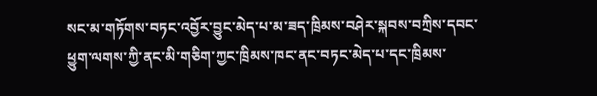སང་མ་གཏོགས་བཏང་འབྱོར་བྱུང་མེད་པ་མ་ཟད་ཁྲིམས་བཤེར་སྐབས་བཀྲིས་དབང་ཕྱུག་ལགས་ཀྱི་ནང་མི་གཅིག་ཀྱང་ཁྲིམས་ཁང་ནང་བཏང་མེད་པ་དང་ཁྲིམས་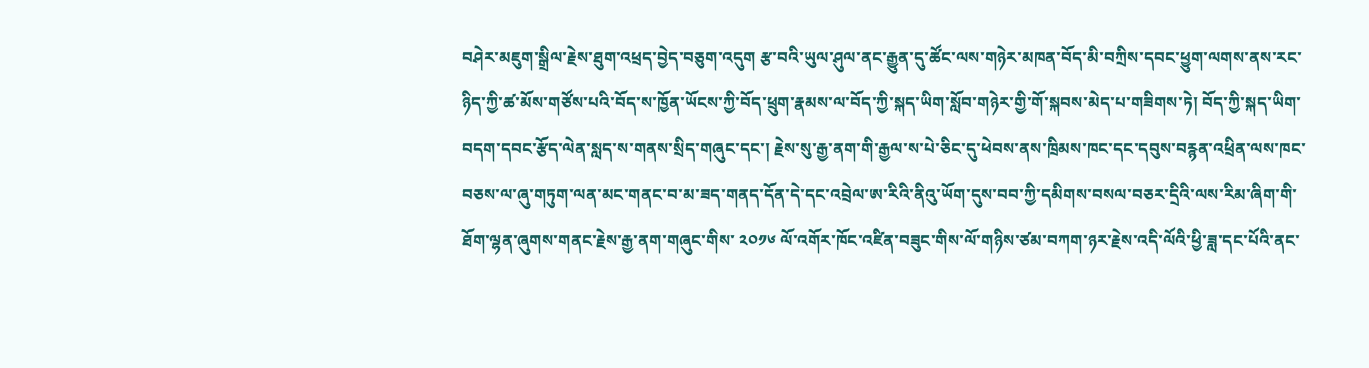བཤེར་མཇུག་སྒྲིལ་རྗེས་ཐུག་འཕྲད་བྱེད་བཅུག་འདུག རྩ་བའི་ཡུལ་ཤུལ་ནང་རྒྱུན་དུ་ཚོང་ལས་གཉེར་མཁན་བོད་མི་བཀྲིས་དབང་ཕྱུག་ལགས་ནས་རང་ཉིད་ཀྱི་ཚ་མོས་གཙོས་པའི་བོད་ས་ཁྱོན་ཡོངས་ཀྱི་བོད་ཕྲུག་རྣམས་ལ་བོད་ཀྱི་སྐད་ཡིག་སློབ་གཉེར་གྱི་གོ་སྐབས་མེད་པ་གཟིགས་ཏེ། བོད་ཀྱི་སྐད་ཡིག་བདག་དབང་རྩོད་ལེན་སླད་ས་གནས་སྲིད་གཞུང་དང་། རྗེས་སུ་རྒྱ་ནག་གི་རྒྱལ་ས་པེ་ཅིང་དུ་ཕེབས་ནས་ཁྲིམས་ཁང་དང་དབུས་བརྙན་འཕྲིན་ལས་ཁང་བཅས་ལ་ཞུ་གཏུག་ལན་མང་གནང་བ་མ་ཟད་གནད་དོན་དེ་དང་འབྲེལ་ཨ་རིའི་ནིའུ་ཡོག་དུས་བབ་ཀྱི་དམིགས་བསལ་བཅར་དྲིའི་ལས་རིམ་ཞིག་གི་ཐོག་ལྷན་ཞུགས་གནང་རྗེས་རྒྱ་ནག་གཞུང་གིས་ ༢༠༡༦ ལོ་འགོར་ཁོང་འཛིན་བཟུང་གིས་ལོ་གཉིས་ཙམ་བཀག་ཉར་རྗེས་འདི་ལོའི་ཕྱི་ཟླ་དང་པོའི་ནང་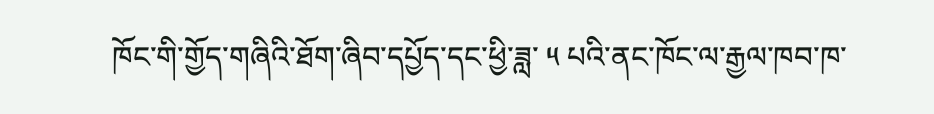ཁོང་གི་གྱོད་གཞིའི་ཐོག་ཞིབ་དཔྱོད་དང་ཕྱི་ཟླ་ ༥ པའི་ནང་ཁོང་ལ་རྒྱལ་ཁབ་ཁ་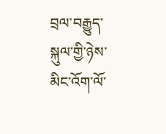བྲལ་བརྒྱུད་སྐུལ་གྱི་ཉེས་མིང་འོག་ལོ་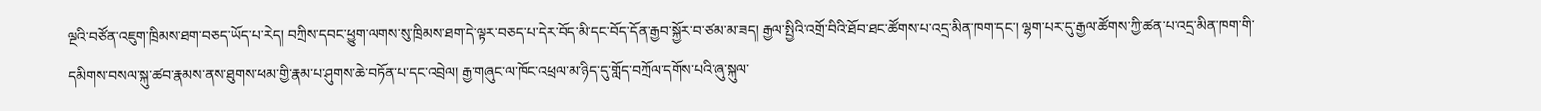ལྔའི་བཙོན་འཇུག་ཁྲིམས་ཐག་བཅད་ཡོད་པ་རེད། བཀྲིས་དབང་ཕྱུག་ལགས་སུ་ཁྲིམས་ཐག་དེ་ལྟར་བཅད་པ་དེར་བོད་མི་དང་བོད་དོན་རྒྱབ་སྐྱོར་བ་ཙམ་མ་ཟད། རྒྱལ་སྤྱིའི་འགྲོ་བིའི་ཐོབ་ཐང་ཚོགས་པ་འདྲ་མིན་ཁག་དང་། ལྷག་པར་དུ་རྒྱལ་ཚོགས་ཀྱི་ཚན་པ་འདྲ་མིན་ཁག་གི་དམིགས་བསལ་སྐུ་ཚབ་རྣམས་ནས་ཐུགས་ཕམ་གྱི་རྣམ་པ་ཤུགས་ཆེ་བཏོན་པ་དང་འབྲེལ། རྒྱ་གཞུང་ལ་ཁོང་འཕྲལ་མ་ཉིད་དུ་གློད་བཀྲོལ་དགོས་པའི་ཞུ་སྐུལ་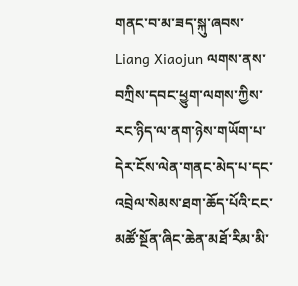གནང་བ་མ་ཟད་སྐུ་ཞབས་ Liang Xiaojun ལགས་ནས་བཀྲིས་དབང་ཕྱུག་ལགས་ཀྱིས་རང་ཉིད་ལ་ནག་ཉེས་གཡོག་པ་དེར་ངོས་ལེན་གནང་མེད་པ་དང་འབྲེལ་སེམས་ཐག་ཆོད་པོའི་ངང་མཚོ་སྔོན་ཞིང་ཆེན་མཐོ་རིམ་མི་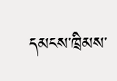དམངས་ཁྲིམས་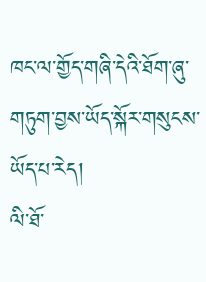ཁང་ལ་གྱོད་གཞི་དེའི་ཐོག་ཞུ་གཏུག་བྱས་ཡོད་སྐོར་གསུངས་ཡོད་པ་རེད།
ལི་ཐོ་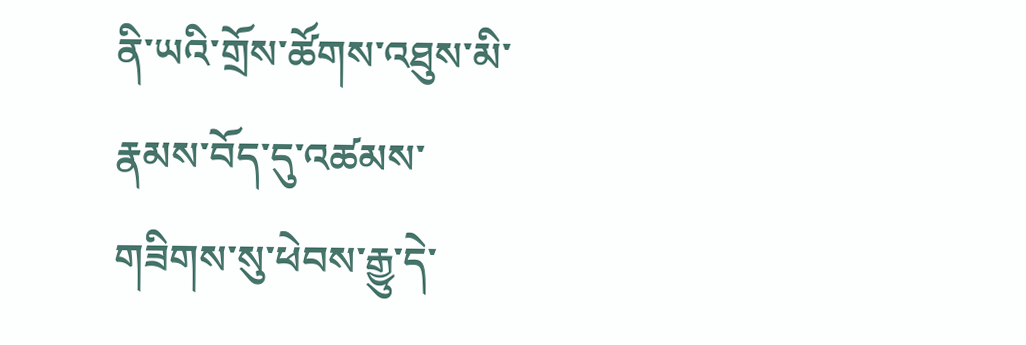ནི་ཡའི་གྲོས་ཚོགས་འཐུས་མི་རྣམས་བོད་དུ་འཚམས་གཟིགས་སུ་ཕེབས་རྒྱུ་དེ་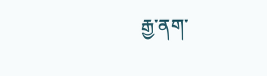རྒྱ་ནག་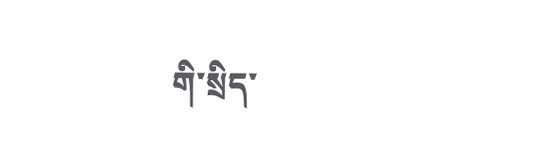གི་སྲིད་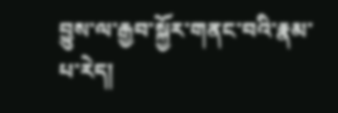བྱུས་ལ་རྒྱབ་སྐྱོར་གནང་བའི་རྣམ་པ་རེད།